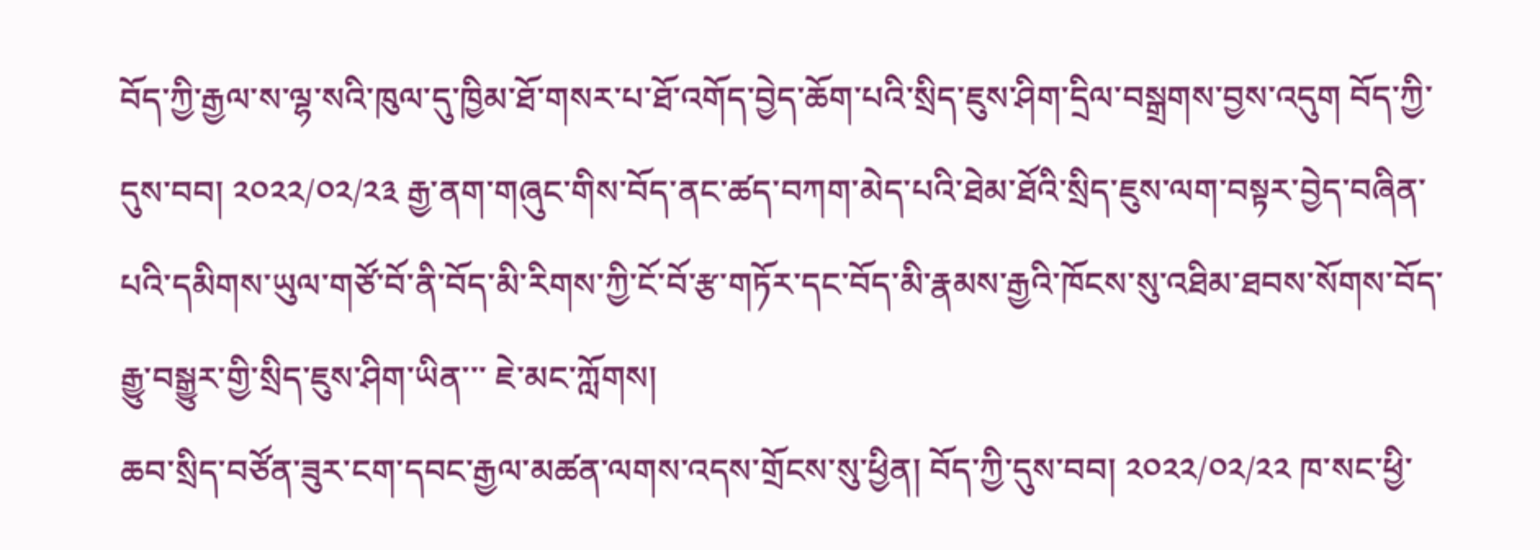བོད་ཀྱི་རྒྱལ་ས་ལྷ་སའི་ཁུལ་དུ་ཁྱིམ་ཐོ་གསར་པ་ཐོ་འགོད་བྱེད་ཆོག་པའི་སྲིད་ཇུས་ཤིག་དྲིལ་བསྒྲགས་བྱས་འདུག བོད་ཀྱི་དུས་བབ། ༢༠༢༢/༠༢/༢༣ རྒྱ་ནག་གཞུང་གིས་བོད་ནང་ཚད་བཀག་མེད་པའི་ཐེམ་ཐོའི་སྲིད་ཇུས་ལག་བསྟར་བྱེད་བཞིན་པའི་དམིགས་ཡུལ་གཙོ་བོ་ནི་བོད་མི་རིགས་ཀྱི་ངོ་བོ་རྩ་གཏོར་དང་བོད་མི་རྣམས་རྒྱའི་ཁོངས་སུ་འཐིམ་ཐབས་སོགས་བོད་རྒྱུ་བསྒྱུར་གྱི་སྲིད་ཇུས་ཤིག་ཡིན་་་ ཇེ་མང་ཀློགས།
ཆབ་སྲིད་བཙོན་ཟུར་ངག་དབང་རྒྱལ་མཚན་ལགས་འདས་གྲོངས་སུ་ཕྱིན། བོད་ཀྱི་དུས་བབ། ༢༠༢༢/༠༢/༢༢ ཁ་སང་ཕྱི་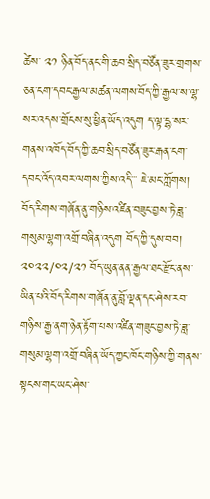ཚེས་ ༢༡ ཉིན་བོད་ནང་གི་ཆབ་སྲིད་བཙོན་ཟུར་གྲགས་ཅན་ངག་དབང་རྒྱལ་མཚན་ལགས་བོད་ཀྱི་རྒྱལ་ས་ལྷ་སར་འདས་གྲོངས་སུ་ཕྱིན་ཡོད་འདུག ད་ལྟ་དྷ་སར་གནས་འཁོད་བོད་ཀྱི་ཆབ་སྲིད་བཙོན་ཟུར་རྒན་ངག་དབང་འོད་འབར་ལགས་ཀྱིས་འདི་་་ ཇེ་མང་ཀློགས།
བོད་རིགས་གཞོན་ནུ་གཉིས་འཛིན་བཟུང་བྱས་ཏེ་ཟླ་གསུམ་ལྷག་འགྲོ་བཞིན་འདུག བོད་ཀྱི་དུས་བབ། ༢༠༢༢/༠༢/༢༡ བོད་ཡུན་ནན་རྒྱལ་ཐང་རྫོང་ནས་ཡིན་པའི་བོད་རིགས་གཞོན་ནུ་བློ་ལྡན་དང་ཤེས་རབ་གཉིས་རྒྱ་ནག་ཉེན་རྟོག་པས་འཛིན་གཟུང་བྱས་ཏེ་ཟླ་གསུམ་ལྷག་འགྲོ་བཞིན་ཡོད་ཀྱང་ཁོང་གཉིས་ཀྱི་གནས་སྟངས་གང་ཡང་ཤེས་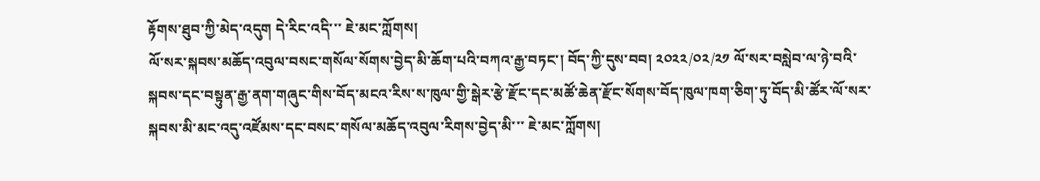རྟོགས་ཐུབ་ཀྱི་མེད་འདུག དེ་རིང་འདི་་་ ཇེ་མང་ཀློགས།
ལོ་སར་སྐབས་མཆོད་འབུལ་བསང་གསོལ་སོགས་བྱེད་མི་ཆོག་པའི་བཀའ་རྒྱ་བཏང་། བོད་ཀྱི་དུས་བབ། ༢༠༢༢/༠༢/༢༡ ལོ་སར་བསླེབ་ལ་ཉེ་བའི་སྐབས་དང་བསྟུན་རྒྱ་ནག་གཞུང་གིས་བོད་མངའ་རིས་ས་ཁུལ་གྱི་སྒེར་རྩེ་རྫོང་དང་མཚོ་ཆེན་རྫོང་སོགས་བོད་ཁུལ་ཁག་ཅིག་ཏུ་བོད་མི་ཚོར་ལོ་སར་སྐབས་མི་མང་འདུ་འཛོམས་དང་བསང་གསོལ་མཆོད་འབུལ་རིགས་བྱེད་མི་་་ ཇེ་མང་ཀློགས།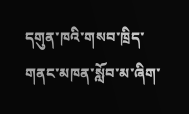དགུན་ཁའི་གསབ་ཁྲིད་གནང་མཁན་སློབ་མ་ཞིག་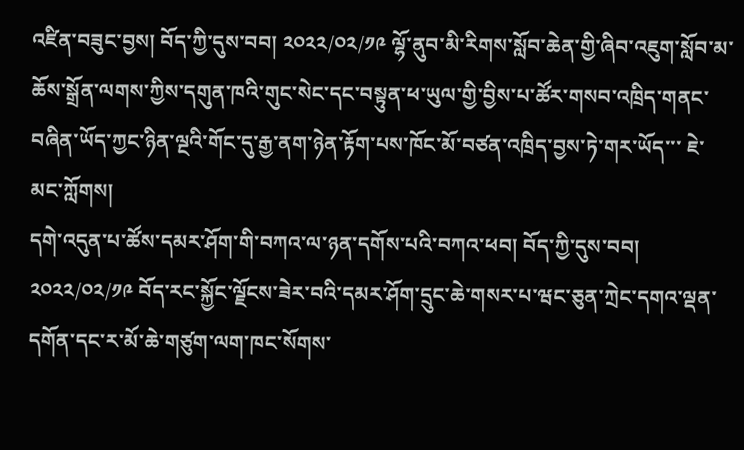འཛིན་བཟུང་བྱས། བོད་ཀྱི་དུས་བབ། ༢༠༢༢/༠༢/༡༩ ལྷོ་ནུབ་མི་རིགས་སློབ་ཆེན་གྱི་ཞིབ་འཇུག་སློབ་མ་ཆོས་སྒྲོན་ལགས་ཀྱིས་དགུན་ཁའི་གུང་སེང་དང་བསྟུན་ཕ་ཡུལ་གྱི་བྱིས་པ་ཚོར་གསབ་འཁྲིད་གནང་བཞིན་ཡོད་ཀྱང་ཉིན་ལྔའི་གོང་དུ་རྒྱ་ནག་ཉེན་རྟོག་པས་ཁོང་མོ་བཙན་འཁྲིད་བྱས་ཏེ་གར་ཡོད་་་ ཇེ་མང་ཀློགས།
དགེ་འདུན་པ་ཚོས་དམར་ཤོག་གི་བཀའ་ལ་ཉན་དགོས་པའི་བཀའ་ཕབ། བོད་ཀྱི་དུས་བབ། ༢༠༢༢/༠༢/༡༩ བོད་རང་སྐྱོང་ལྗོངས་ཟེར་བའི་དམར་ཤོག་དྲུང་ཆེ་གསར་པ་ཝང་ཅུན་ཀྲེང་དགའ་ལྡན་དགོན་དང་ར་མོ་ཆེ་གཙུག་ལག་ཁང་སོགས་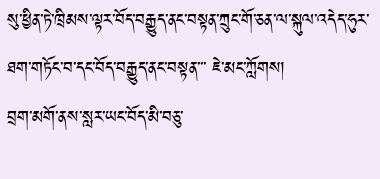སུ་ཕྱིན་ཏེ་ཁྲིམས་ལྟར་བོད་བརྒྱུད་ནང་བསྟན་ཀྲུང་གོ་ཅན་ལ་སྐུལ་འདེད་ཧུར་ཐག་གཏོང་བ་དང་བོད་བརྒྱུད་ནང་བསྟན་་་ ཇེ་མང་ཀློགས།
བྲག་མགོ་ནས་སླར་ཡང་བོད་མི་བཅུ་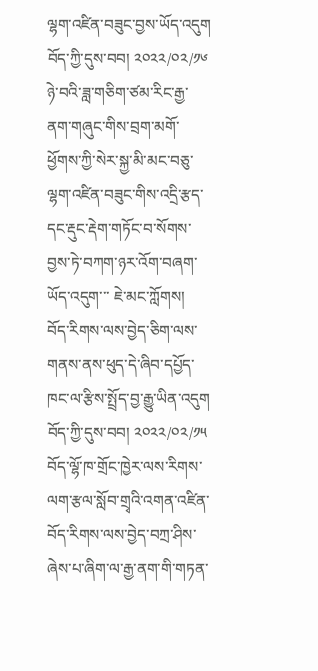ལྷག་འཛིན་བཟུང་བྱས་ཡོད་འདུག བོད་ཀྱི་དུས་བབ། ༢༠༢༢/༠༢/༡༦ ཉེ་བའི་ཟླ་གཅིག་ཙམ་རིང་རྒྱ་ནག་གཞུང་གིས་བྲག་མགོ་ཕྱོགས་ཀྱི་སེར་སྐྱ་མི་མང་བཅུ་ལྷག་འཛིན་བཟུང་གིས་འདྲི་རྩད་དང་རྡུང་རྡེག་གཏོང་བ་སོགས་བྱས་ཏེ་བཀག་ཉར་འོག་བཞག་ཡོད་འདུག་་་ ཇེ་མང་ཀློགས།
བོད་རིགས་ལས་བྱེད་ཅིག་ལས་གནས་ནས་ཕུད་དེ་ཞིབ་དཔྱོད་ཁང་ལ་རྩིས་སྤྲོད་བྱ་རྒྱུ་ཡིན་འདུག བོད་ཀྱི་དུས་བབ། ༢༠༢༢/༠༢/༡༥ བོད་ལྷོ་ཁ་གྲོང་ཁྱེར་ལས་རིགས་ལག་རྩལ་སློབ་གྲྭའི་འགན་འཛིན་བོད་རིགས་ལས་བྱེད་བཀྲ་ཤིས་ཞེས་པ་ཞིག་ལ་རྒྱ་ནག་གི་གཏན་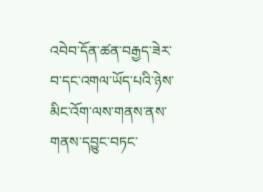འབེབ་དོན་ཚན་བརྒྱད་ཟེར་བ་དང་འགལ་ཡོད་པའི་ཉེས་མིང་འོག་ལས་གནས་ནས་གནས་དབྱུང་བཏང་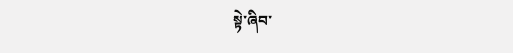སྟེ་ཞིབ་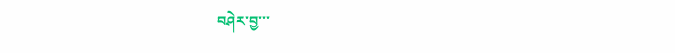བཤེར་བྱ་་་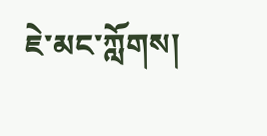ཇེ་མང་ཀློགས།